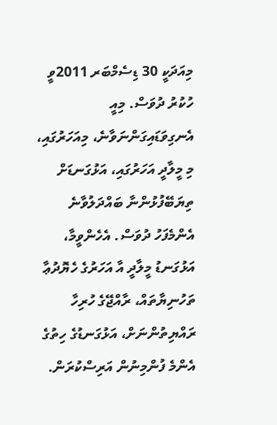މިއަދަކީ 30 ޑިސެމްބަރ 2011ވީ ހުކުރު ދުވަސް. މިއީ އެނގިވަޑައިގަންނަވާނެ، މިއަހަރުގައި، މި މީލާދީ އަހަރުގައި، އަޅުގަނޑަށް ތިޔަބޭފުޅުންނާ ބައްދަލުވާނެ އެންމެފަހު ދުވަސް. އެހެންވީމާ، އަޅުގަނޑު މީލާދީ އާ އަހަރުގެ ހެޔޮދުޢާ ތަހުނިޔާތައް، ރާއްޖޭގެ ހުރިހާ ރައްޔިތުންނަށް، އަޅުގަނޑުގެ ހިތުގެ އެންމެ ފުންމިނުން އަރިސްކުރަން.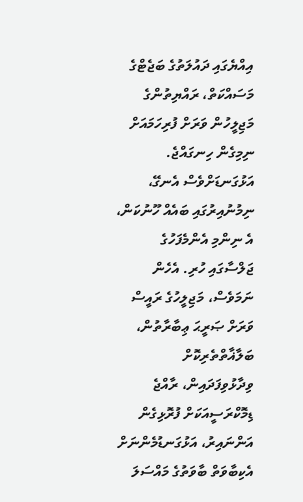އިއްޔެގައި ދައުލަތުގެ ބަޖެޓްގެ މަސައްކަތް، ރައްޔިތުންގެ މަޖިލީހުން ވަރަށް ފުރިހަމައަށް ނިމިގެން ހިނގައްޖެ. އަޅުގަނޑަށްވެސް އެނގޭ، ނިމުނުއިރުގައި ބައެއް ހޫނުކަން، އެ ނިންމި އެންމެފަހުގެ ޖަލްސާގައި ހުރި. އެހެން ނަމަވެސް، މަޖިލީހުގެ ރައީސް ވަރަށް ޞަރީޙަ ޢިބާރާތުން، ބަލާޣާތްތެރިކޮށް ވިދާޅުވިފަދައިން، ރާއްޖެ ޑިމޮކްރަސީއަކަށް ފުރޮޅިގެން އަންނައިރު، އަޅުގަނޑުމެންނަށް އެކިބާވަތް ބާވަތުގެ މައްސަލަ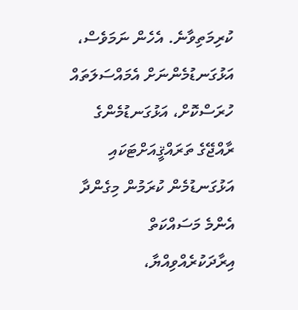ކުރިމަތިވާނެ. އެހެން ނަމަވެސް، އަޅުގަނޑުމެންނަށް އެމައްސަލަތައް ހުރަސްކޮށް، އަޅުގަނޑުމެންގެ ރާއްޖޭގެ ތަރައްޤީއަށްޓަކައި އަޅުގަނޑުމެން ކުރަމުން މިގެންދާ އެންމެ މަސައްކަތް އިރާދަކުރެއްވިއްޔާ،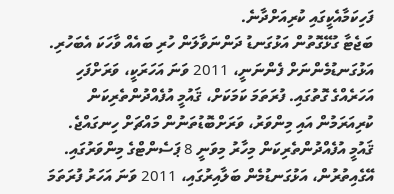ފަހިކަމާއެކީގައި ކުރިއަށްދާނެ.
ބަޖެޓާ ގުޅޭގޮތުން އަޅުގަނޑު ދަންނަވާލަން ހުރި ބައެއް ވާހަކަ އެބަހުރި. އަޅުގަނޑުމެންނަށް ފެންނަނީ، 2011 ވަނަ އަހަރަކީ، ވަރަށްފަހި އަހަރެއްގެ ގޮތުގައި. ފުރަތަމަ ކަމަކަށް، ޤައުމީ އުފެއްދުންތެރިކަން ކުރިއަރަމުން އައި މިންވަރު، ވަރަށްބޮޑުތަނުން މައްޗަށް ހިނގައްޖެ. ޤައުމީ އުފެއްދުންތެރިކަން މިހާރު މިވަނީ 8 ޕަސެންޓްގެ މިންވަރުގައި. އޭގެއިތުރުން، އަޅުގަނޑުމެން ބަލާއިރުގައި، 2011 ވަނަ އަހަރު ފުރަތަމަ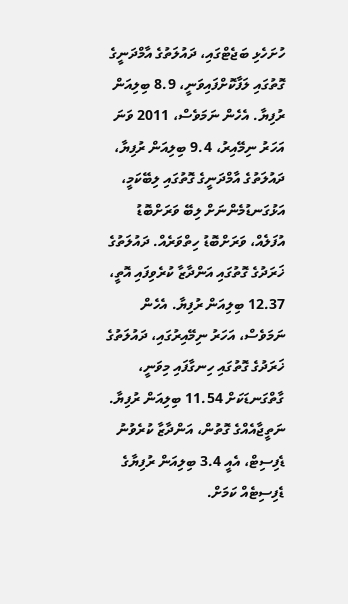ހުށަހެޅި ބަޖެޓްގައި، ދައުލަތުގެ އާމްދަނީގެ ގޮތުގައި ލަފާކޮށްފައިވަނީ، 8.9 ބިލިއަން ރުފިޔާ. އެހެން ނަމަވެސް، 2011 ވަނަ އަހަރު ނިމޭއިރު، 9.4 ބިލިއަން ރުފިޔާ، ދައުލަތުގެ އާމްދަނީގެ ގޮތުގައި ލިބޭކަމީ، އަޅުގަނޑުމެންނަށް ލިބޭ ވަރަށްބޮޑު އުފަލެއް، ވަރަށްބޮޑު ހިތްވަރެއް. ދައުލަތުގެ ޚަރަދުގެ ގޮތުގައި އަންދާޒާ ކުރެވިފައި އޮތީ، 12.37 ބިލިއަން ރުފިޔާ. އެހެން ނަމަވެސް، އަހަރު ނިމޭއިރުގައި، ދައުލަތުގެ ޚަރަދުގެ ގޮތުގައި ހިނގާފައި މިވަނީ، ގާތްގަނޑަކަށް 11.54 ބިލިއަން ރުފިޔާ. ނަތީޖާއެއްގެ ގޮތުން، އަންދާޒާ ކުރެވުނު ޑެފިސިޓް، އެއީ 3.4 ބިލިއަން ރުފިޔާގެ ޑެފިސިޓެއް ކަމަށް.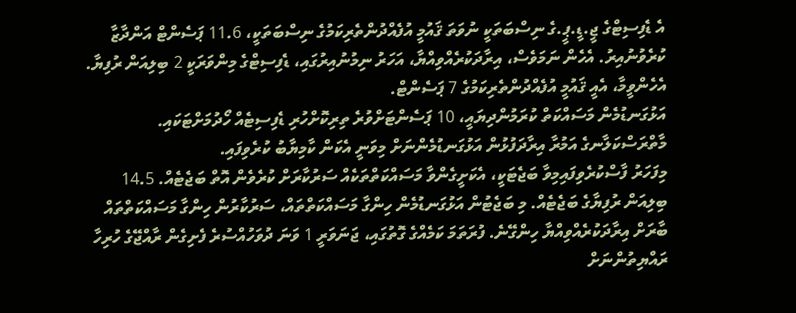އެ ޑެފިސިޓްގެ ޖީ.ޑީ.ޕީ.ގެ ނިސްބަތަކީ ނުވަތަ ޤައުމީ އުފެއްދުންތެރިކަމުގެ ނިސްބަތަކީ، 11.6 ޕަސެންޓް އަންދާޒާ ކުރެވުނުއިރު. އެހެން ނަމަވެސް، އިރާދަކުރެއްވިއްޔާ، އަހަރު ނިމުނުއިރުގައި، ޑެފިސިޓްގެ މިންވަރަކީ 2 ބިލިއަން ރުފިޔާ. އެހެންވީމާ، އެއީ ޤައުމީ އުފެއްދުންތެރިކަމުގެ 7 ޕަސެންޓް.
އަޅުގަނޑުމެން މަސައްކަތް ކުރަމުންދިޔައީ، 10 ޕަސެންޓަށްވުރެ ތިރިކޮށްހުރި ޑެފިސިޓެއް ހޯދުމަށްޓަކައި. މާތްރަސްކަލާނގެ އަމުރާ އިރާދަފުޅުން އަޅުގަނޑުމެންނަށް މިވަނީ އެކަން ކާމިޔާބު ކުރެވިފައި.
މިފަހަރު ފާސްކުރެވިފައިމިވާ ބަޖެޓަކީ، އެކަށީގެންވާ މަސައްކަތްތަކެއް ސަރުކާރަށް ކުރެވެން އޮތް ބަޖެޓެއް. 14.5 ބިލިއަން ރުފިޔާގެ ބަޖެޓެއް. މި ބަޖެޓުން އަޅުގަނޑުމެން ހިންގާ މަސައްކަތްތައް، ސަރުކާރުން ހިންގާ މަސައްކަތްތައް ބާރަށް އިރާދަކުރެއްވިއްޔާ ހިންގޭނެ. ފުރަތަމަ ކަމެއްގެ ގޮތުގައި، ޖަނަވަރީ 1 ވަނަ ދުވަހުއްސުރެ ފެށިގެން ރާއްޖޭގެ ހުރިހާ ރައްޔިތުންނަށް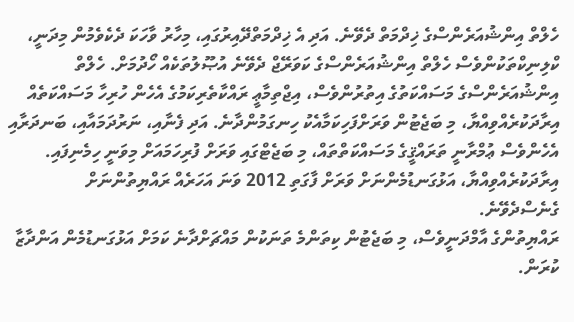ހެލްތް އިންޝުއަރެންސްގެ ޚިދްމަތް ދެވޭނެ. އަދި އެ ޚިދްމަތްދޭއިރުގައި، މިހާރު ވާހަކަ ދެކެވެމުން މިދަނީ، ކްލިނިކްތަކުންވެސް ހެލްތް އިންޝުއަރެންސްގެ ކަވަރޭޖް ދެވޭނެ އުޞޫލުތަކެއް ހޯދުމަށް. ހެލްތް އިންޝުއަރެންސްގެ މަސައްކަތުގެ އިތުރުންވެސް، އިޖްތިމާޢީ ރައްކާތެރިކަމުގެ އެހެން ހުރިހާ މަސައްކަތެއް އިރާދަކުރެއްވިއްޔާ، މި ބަޖެޓުން ވަރަށްފަހިކަމާއެކު ހިނގަމުންދާނެ. އަދި ފެނާއި، ނަރުދަމައާއި، ބަނދަރާއި އެހެންވެސް ޢުމްރާނީ ތަރައްޤީގެ މަސައްކަތްތައް، މި ބަޖެޓްގައި ވަރަށް ފުރިހަމައަށް މިވަނީ ހިމެނިފައި. އިރާދަކުރެއްވިއްޔާ، އަޅުގަނޑުމެންނަށް ވަރަށް ފާގަތި 2012 ވަނަ އަހަރެއް ރައްޔިތުންނަށް ގެނެސްދެވޭނެ.
ރައްޔިތުންގެ އާމްދަނީވެސް، މި ބަޖެޓުން ކިތަންމެ ތަނަކުން މައްޗަށްދާނެ ކަމަށް އަޅުގަނޑުމެން އަންދާޒާ ކުރަން.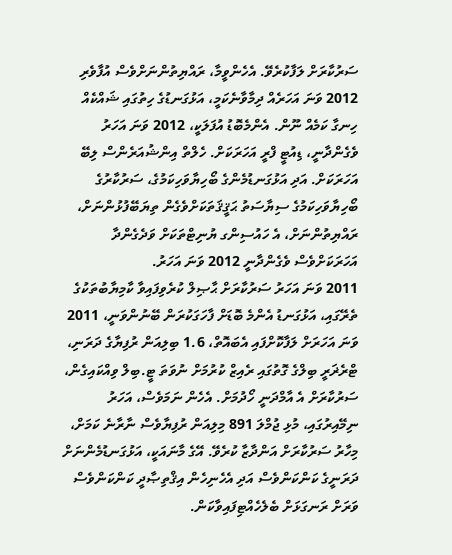ސަރުކާރަށް ލަފާކުރެވޭ. އެހެންވީމާ، ރައްޔިތުންނަށްވެސް އުފާވެރި 2012 ވަނަ އަހަރެއް ދިމާވާނެކަމީ، އަޅުގަނޑުގެ ހިތުގައި ޝައްކެއް ހިނގާ ކަމެއް ނޫން. އެންމެބޮޑު އުފަލަކީ، 2012 ވަނަ އަހަރު ވެގެންދާނީ، ޑިއުޓީ ފްރީ އަހަރަކަށް. ހެލްތް އިންޝުއަރެންސް ލިބޭ އަހަރަކަށް. އަދި އަޅުގަނޑުމެންގެ ބޯހިޔާވަހިކަމުގެ، ސަރުކާރުގެ ބޯހިޔާވަހިކަމުގެ ސިޔާސަތު ޙަޤީޤަތަކަށްވެގެން ތިޔަބޭފުޅުންނަށް، ރައްޔިތުންނަށް، އެ ހައުސިންގ ޔުނިޓްތަކަށް ވަދެގެންދާ އަހަރަކަށްވެސް ވެގެންދާނީ 2012 ވަނަ އަހަރު.
2011 ވަނަ އަހަރު ސަރުކާރަށް ޙާޞިލް ކުރެވިފައިވާ ކާމިޔާބުތަކުގެ ތެރޭގައި، އަޅުގަނޑު އެންމެ ބޮޑަށް ފާހަގަކުރަން ބޭނުންވަނީ، 2011 ވަނަ އަހަރަށް ލަފާކޮށްފައި އެބައޮތް، 1.6 ބިލިއަން ރުފިޔާގެ ދަރަނި، ޓްރެޜަރީ ބިލްގެ ގޮތުގައި ރެއިޒް ކުރުމަށް ނުވަތަ ޓީ.ބިލް ވިއްކައިގެން، ސަރުކާރަށް އެ އާމްދަނީ ހޯދުމަށް. އެހެން ނަމަވެސް، އަހަރު ނިމޭއިރުގައި، މުޅި ޖުމްލަ 891 މިލިއަން ރުފިޔާވެސް ނާރާނެ ކަމަށް، މިހާރު ސަރުކާރަށް އަންދާޒާ ކުރެވޭ. އޭގެ މާނައަކީ، އަޅުގަނޑުމެންނަށް ދަރަނީގެ ކަންކަންވެސް އަދި އެހެނިހެން އިޤްތިޞާދީ ކަންކަންވެސް ވަރަށް ރަނގަޅަށް ބެލެހެއްޓިފައިވާކަން.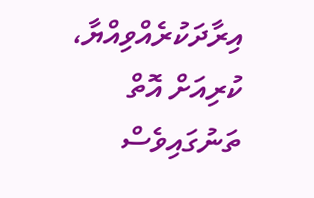އިރާދަކުރެއްވިއްޔާ، ކުރިއަށް އޮތް ތަނުގައިވެސް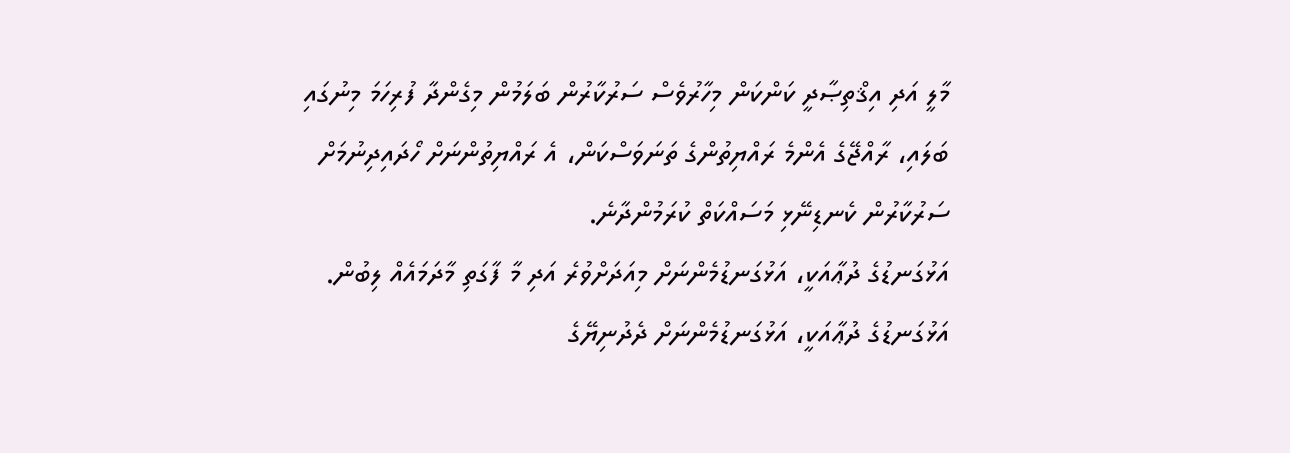މާލީ އަދި އިޤްތިޞާދީ ކަންކަން މިހާރުވެސް ސަރުކާރުން ބަލަމުން މިގެންދާ ފުރިހަމަ މިނުގައި ބަލައި، ރާއްޖޭގެ އެންމެ ރައްޔިތުންގެ ތަނަވަސްކަން، އެ ރައްޔިތުންނަށް ހޯދައިދިނުމަށް ސަރުކާރުން ކެނޑިނޭޅި މަސައްކަތް ކުރަމުންދާނެ.
އަޅުގަނޑުގެ ދުޢާއަކީ، އަޅުގަނޑުމެންނަށް މިއަދަށްވުރެ އަދި މާ ފާގަތި މާދަމައެއް ލިބުން. އަޅުގަނޑުގެ ދުޢާއަކީ، އަޅުގަނޑުމެންނަށް ދެދުނިޔޭގެ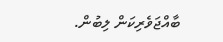ބާއްޖަވެރިކަން ލިބުން.